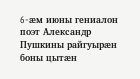6-æм июны гениалон поэт Александр Пушкины райгуырæн боны цытæн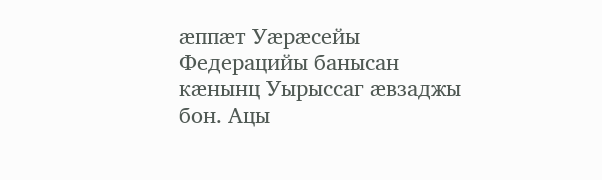æппæт Уæрæсейы Федерацийы банысан кæнынц Уырыссаг æвзаджы бон. Ацы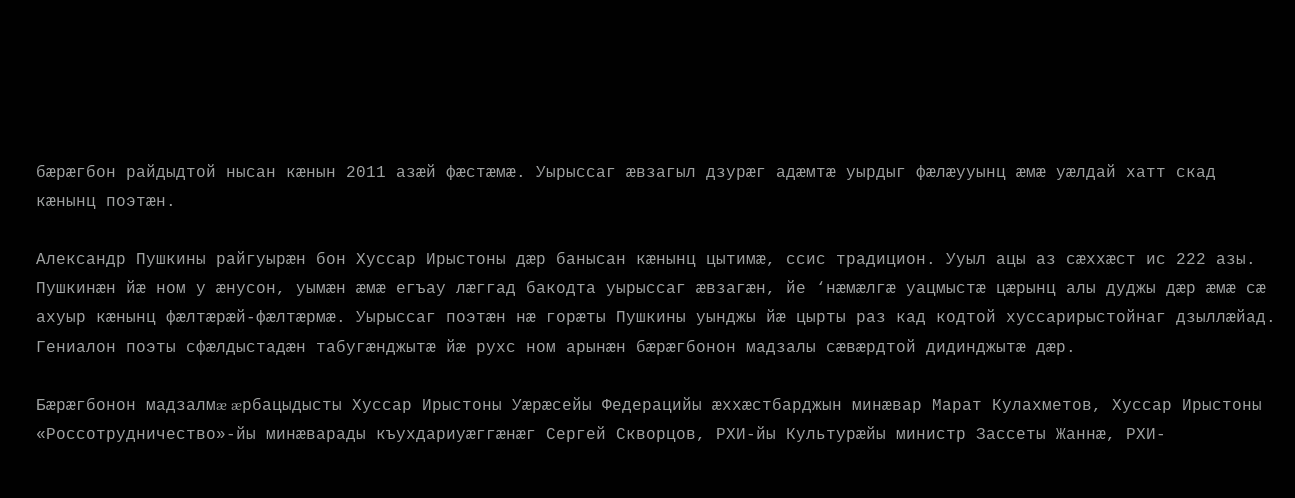бæрæгбон райдыдтой нысан кæнын 2011 азæй фæстæмæ. Уырыссаг æвзагыл дзурæг адæмтæ уырдыг фæлæууынц æмæ уæлдай хатт скад кæнынц поэтæн.

Александр Пушкины райгуырæн бон Хуссар Ирыстоны дæр банысан кæнынц цытимæ, ссис традицион. Ууыл ацы аз сæххæст ис 222 азы. Пушкинæн йæ ном у æнусон, уымæн æмæ егъау лæггад бакодта уырыссаг æвзагæн, йе ‘нæмæлгæ уацмыстæ цæрынц алы дуджы дæр æмæ сæ ахуыр кæнынц фæлтæрæй-фæлтæрмæ. Уырыссаг поэтæн нæ горæты Пушкины уынджы йæ цырты раз кад кодтой хуссарирыстойнаг дзыллæйад. Гениалон поэты сфæлдыстадæн табугæнджытæ йæ рухс ном арынæн бæрæгбонон мадзалы сæвæрдтой дидинджытæ дæр.

Бæрæгбонон мадзалмæ æрбацыдысты Хуссар Ирыстоны Уæрæсейы Федерацийы æххæстбарджын минæвар Марат Кулахметов, Хуссар Ирыстоны «Россотрудничество»-йы минæварады къухдариуæггæнæг Сергей Скворцов, РХИ-йы Культурæйы министр Зассеты Жаннæ, РХИ-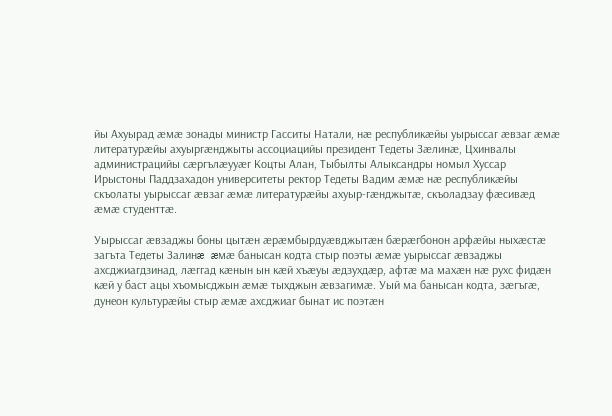йы Ахуырад æмæ зонады министр Гасситы Натали, нæ республикæйы уырыссаг æвзаг æмæ литературæйы ахуыргæнджыты ассоциацийы президент Тедеты Зæлинæ, Цхинвалы администрацийы сæргълæууæг Коцты Алан, Тыбылты Алыксандры номыл Хуссар Ирыстоны Паддзахадон университеты ректор Тедеты Вадим æмæ нæ республикæйы скъолаты уырыссаг æвзаг æмæ литературæйы ахуыр-гæнджытæ, скъоладзау фæсивæд æмæ студенттæ.

Уырыссаг æвзаджы боны цытæн æрæмбырдуæвджытæн бæрæгбонон арфæйы ныхæстæ загъта Тедеты Залинæ æмæ банысан кодта стыр поэты æмæ уырыссаг æвзаджы ахсджиагдзинад, лæггад кæнын ын кæй хъæуы æдзухдæр, афтæ ма махæн нæ рухс фидæн кæй у баст ацы хъомысджын æмæ тыхджын æвзагимæ. Уый ма банысан кодта, зæгъгæ, дунеон культурæйы стыр æмæ ахсджиаг бынат ис поэтæн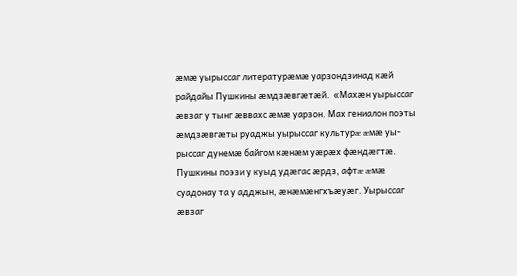æмæ уырыссаг литературæмæ уарзондзинад кæй райдайы Пушкины æмдзæвгæтæй.  «Махæн уырыссаг æвзаг у тынг æввахс æмæ уарзон. Мах гениалон поэты æмдзæвгæты руаджы уырыссаг культурæ æмæ уы-рыссаг дунемæ байгом кæнæм уæрæх фæндæгтæ. Пушкины поэзи у куыд удæгас æрдз, афтæ æмæ суадонау та у адджын, æнæмæнгхъæуæг. Уырыссаг æвзаг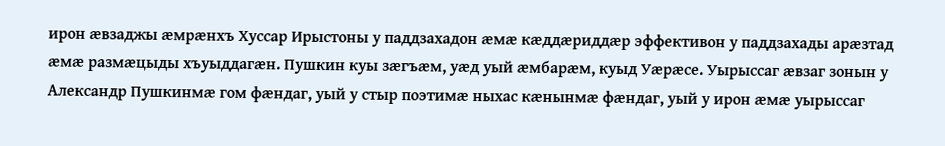ирон æвзаджы æмрæнхъ Хуссар Ирыстоны у паддзахадон æмæ кæддæриддæр эффективон у паддзахады арæзтад æмæ размæцыды хъуыддагæн. Пушкин куы зæгъæм, уæд уый æмбарæм, куыд Уæрæсе. Уырыссаг æвзаг зонын у Александр Пушкинмæ гом фæндаг, уый у стыр поэтимæ ныхас кæнынмæ фæндаг, уый у ирон æмæ уырыссаг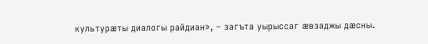культурæты диалогы райдиан», – загъта уырыссаг æвзаджы дæсны.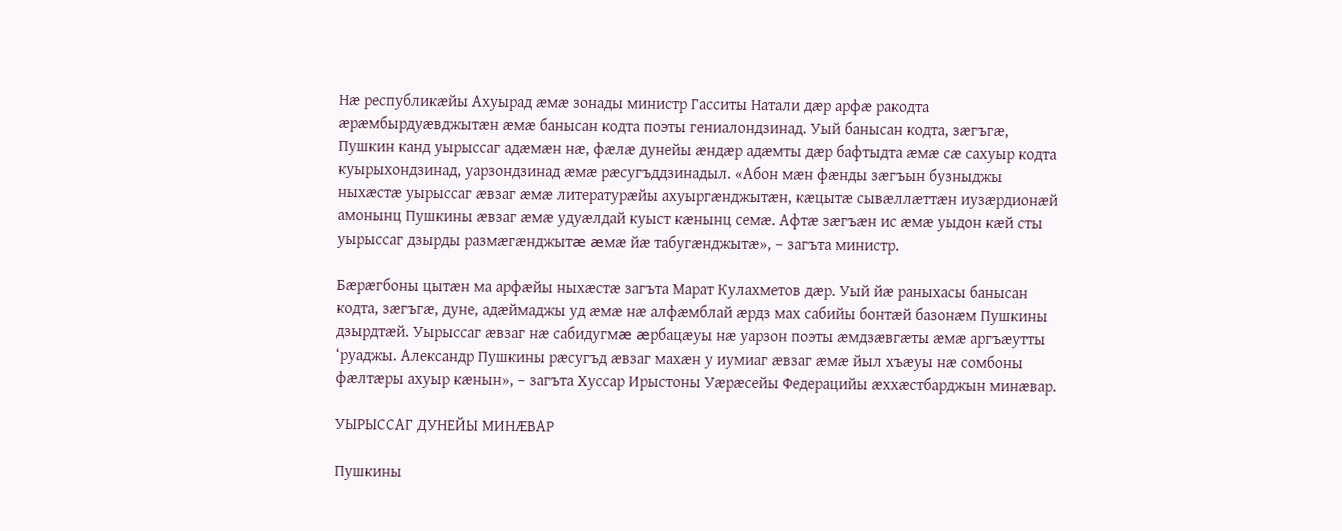Нæ республикæйы Ахуырад æмæ зонады министр Гасситы Натали дæр арфæ ракодта æрæмбырдуæвджытæн æмæ банысан кодта поэты гениалондзинад. Уый банысан кодта, зæгъгæ, Пушкин канд уырыссаг адæмæн нæ, фæлæ дунейы æндæр адæмты дæр бафтыдта æмæ сæ сахуыр кодта куырыхондзинад, уарзондзинад æмæ рæсугъддзинадыл. «Абон мæн фæнды зæгъын бузныджы ныхæстæ уырыссаг æвзаг æмæ литературæйы ахуыргæнджытæн, кæцытæ сывæллæттæн иузæрдионæй амонынц Пушкины æвзаг æмæ удуæлдай куыст кæнынц семæ. Афтæ зæгъæн ис æмæ уыдон кæй сты уырыссаг дзырды размæгæнджытæ æмæ йæ табугæнджытæ», – загъта министр.

Бæрæгбоны цытæн ма арфæйы ныхæстæ загъта Марат Кулахметов дæр. Уый йæ раныхасы банысан кодта, зæгъгæ, дуне, адæймаджы уд æмæ нæ алфæмблай æрдз мах сабийы бонтæй базонæм Пушкины дзырдтæй. Уырыссаг æвзаг нæ сабидугмæ æрбацæуы нæ уарзон поэты æмдзæвгæты æмæ аргъæутты ‘руаджы. Александр Пушкины рæсугъд æвзаг махæн у иумиаг æвзаг æмæ йыл хъæуы нæ сомбоны фæлтæры ахуыр кæнын», – загъта Хуссар Ирыстоны Уæрæсейы Федерацийы æххæстбарджын минæвар.

УЫРЫССАГ ДУНЕЙЫ МИНÆВАР

Пушкины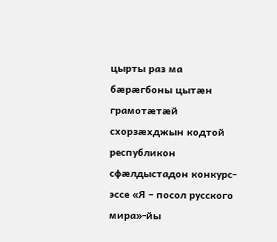цырты раз ма бæрæгбоны цытæн грамотæтæй схорзæхджын кодтой республикон сфæлдыстадон конкурс-эссе «Я – посол русского мира»-йы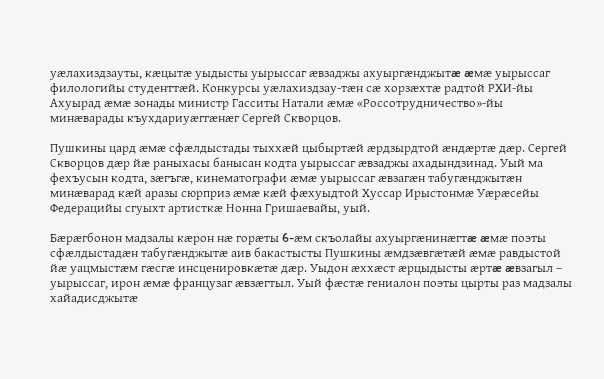уæлахиздзауты, кæцытæ уыдысты уырыссаг æвзаджы ахуыргæнджытæ æмæ уырыссаг филологийы студенттæй. Конкурсы уæлахиздзау-тæн сæ хорзæхтæ радтой РХИ-йы Ахуырад æмæ зонады министр Гасситы Натали æмæ «Россотрудничество»-йы минæварады къухдариуæггæнæг Сергей Скворцов.

Пушкины цард æмæ сфæлдыстады тыххæй цыбыртæй æрдзырдтой æндæртæ дæр. Сергей Скворцов дæр йæ раныхасы банысан кодта уырыссаг æвзаджы ахадындзинад. Уый ма фехъусын кодта, зæгъгæ, кинематографи æмæ уырыссаг æвзагæн табугæнджытæн минæварад кæй аразы сюрприз æмæ кæй фæхуыдтой Хуссар Ирыстонмæ Уæрæсейы Федерацийы сгуыхт артисткæ Нонна Гришаевайы, уый.

Бæрæгбонон мадзалы кæрон нæ горæты 6-æм скъолайы ахуыргæнинæгтæ æмæ поэты сфæлдыстадæн табугæнджытæ аив бакастысты Пушкины æмдзæвгæтæй æмæ равдыстой йæ уацмыстæм гæсгæ инсценировкæтæ дæр. Уыдон æххæст æрцыдысты æртæ æвзагыл – уырыссаг, ирон æмæ французаг æвзæгтыл. Уый фæстæ гениалон поэты цырты раз мадзалы хайадисджытæ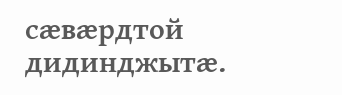сæвæрдтой дидинджытæ.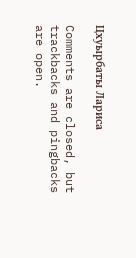Цхуырбаты Лариса

Comments are closed, but trackbacks and pingbacks are open.